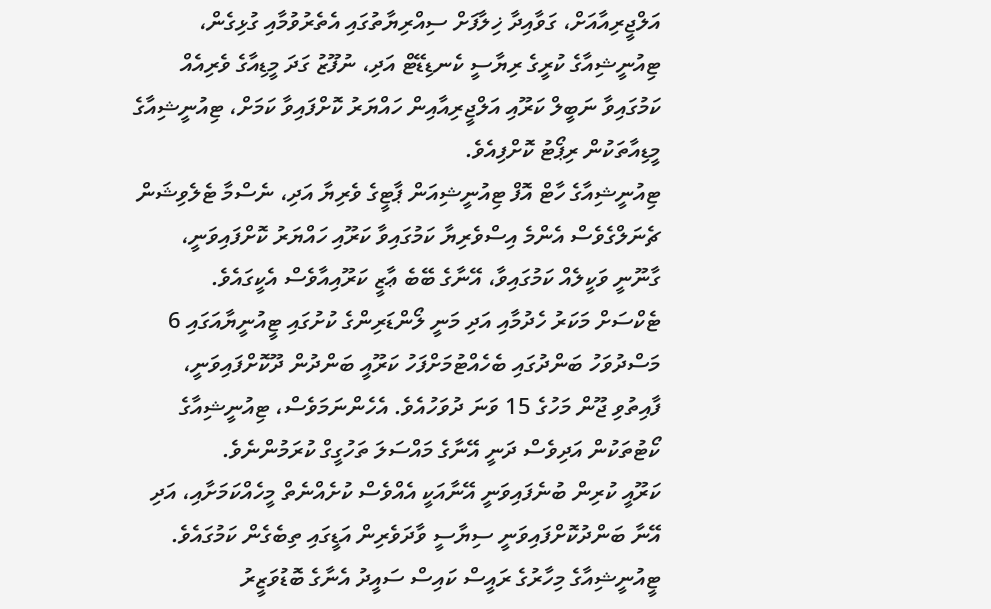އަލްޖީރިއާއަށް، ގަވާއިދާ ޚިލާފަށް ސިއްރިޔާތުގައި އެތެރުވުމާއި ގުޅިގެން، ޓިއުނީޝިއާގެ ކުރީގެ ރިޔާސީ ކެނޑިޑޭޓް އަދި، ނުފޫޒު ގަދަ މީޑިއާގެ ވެރިއެއް ކަމުގައިވާ ނަބީލް ކަރޫއި އަލްޖީރިއާއިން ހައްޔަރު ކޮށްފައިވާ ކަމަށް، ޓިއުނީޝިއާގެ މީޑިއާތަކުން ރިޕޯޓު ކޮށްފިއެވެ.
ޓިއުނީޝިއާގެ ހާޓް އޮފް ޓިއުނީޝިއަން ޕާޓީގެ ވެރިޔާ އަދި، ނެސްމާ ޓެލެވިޝަން ޗެނަލްގެވެސް އެންމެ އިސްވެރިޔާ ކަމުގައިވާ ކަރޫއި ހައްޔަރު ކޮށްފައިވަނީ، ގާނޫނީ ވަކީލެއް ކަމުގައިވާ، އޭނާގެ ބޭބެ ޢާޒީ ކަރޫއިއާވެސް އެކީގައެވެ.
ޓެކްސަށް މަކަރު ހެދުމާއި އަދި މަނީ ލޯންޑަރިންގެ ކުށުގައި ޓީއުނީޔާއަގައި 6 މަސްދުވަހު ބަންދުގައި ބެހެއްޓުމަށްފަހު ކަރޫއީ ބަންދުން ދޫކޮށްފައިވަނީ، ފާއިތުވި ޖޫން މަހުގެ 15 ވަނަ ދުވަހުއެވެ. އެހެންނަމަވެސް، ޓިއުނީޝިއާގެ ކޯޓުތަކުން އަދިވެސް ދަނީ އޭނާގެ މައްސަލަ ތަހުގީގް ކުރަމުންނެވެ.
ކަރޫއީ ކުރިން ބުނެފައިވަނީ އޭނާއަކީ އެއްވެސް ކުށެއްނެތް މީހެއްކަމަށާއި، އަދި އޭނާ ބަންދުކޮށްފައިވަނީ ސިޔާސީ ވާދަވެރިން އަޑީގައި ތިބެގެން ކަމުގައެވެ.
ޓީއުނީޝިއާގެ މިހާރުގެ ރައީސް ކައިސް ސައީދު އެނާގެ ބޮޑުވަޒީރު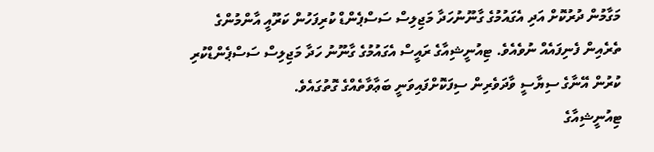މަގާމުން ދުރުކޮށް އަދި އެގައުމުގެ ގާނޫނުހަދާ މަޖިލިސް ސަސްޕެންޑް ކުރިފަހުން ކަރޫއީ އާންމުންގެ ތެރެއިން ފެނިފައެއް ނުވެއެވެ. ޓިއުނީޝިއާގެ ރައީސް އެގައުމުގެ ގާނޫނު ހަދާ މަޖިލިސް ސަސްޕެންޑްކުރި ކުރުން އޭނާގެ ސިޔާސީ ވާދަވެރިން ސިފަކޮށްފައިވަނީ ބަޢާވާތެއްގެ ގޮތުގައެވެ.
ޓިއުނީޝިއާގެ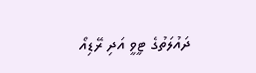ދައުލަތުގެ ޓީވީ އަދި ރޭޑިއޯ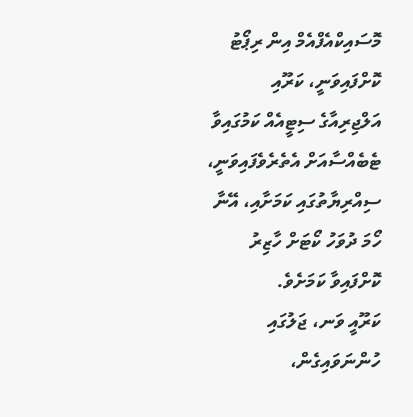މޮސައިކްއެފްއެމް އިން ރިޕޯޓު ކޮށްފައިވަނީ، ކަރޫއި އަލްޖިރިއާގެ ސިޓީއެއް ކަމުގައިވާ ޓެބެއްސާއަށް އެތެރެވެފައިވަނީ، ސިއްރިޔާތުގައި ކަމަށާއި، އޭނާ ހޯމަ ދުވަހު ކޯޓަށް ހާޒިރު ކޮށްފައިވާ ކަމަށެވެ.
ކަރޫއީ ވަނ، ޖަލުގައި ހުންނަވައިގެން،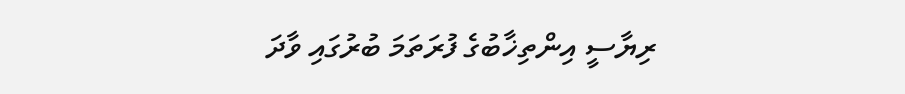ރިޔާސީ އިންތިޚާބުގެ ފުރަތަމަ ބުރުގައި ވާދަ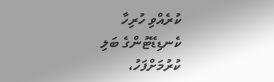ކުރެއްވި ހުރިހާ ކެނޑިޑޭޓުންގެ ބަލި ކުރުމަށްފަހު،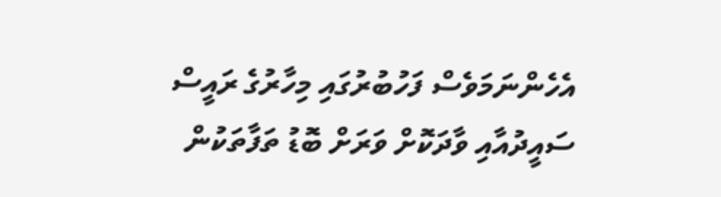އެހެންނަމަވެސް ފަހުބުރުގައި މިހާރުގެ ރައީސް ސައީދުއާއި ވާދަކޮށް ވަރަށް ބޮޑު ތަފާތަކުން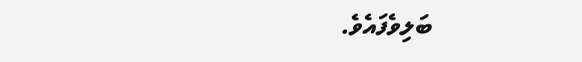ބަލިވެފައެވެ.